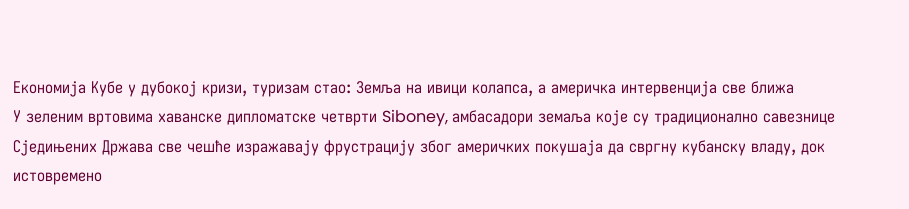Економија Кубе у дубокој кризи, туризам стао: Земља на ивици колапса, а америчка интервенција све ближа
У зеленим вртовима хаванске дипломатске четврти Siboney, амбасадори земаља које су традиционално савезнице Сједињених Држава све чешће изражавају фрустрацију због америчких покушаја да свргну кубанску владу, док истовремено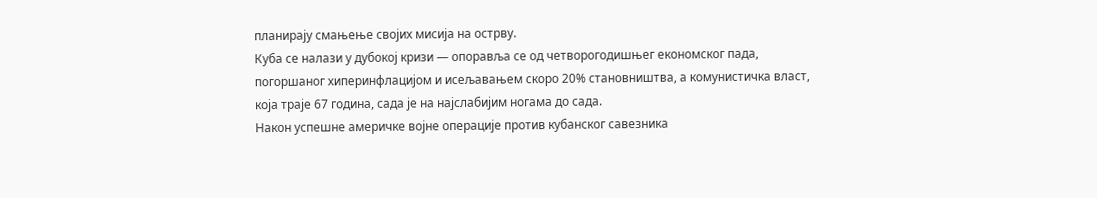планирају смањење својих мисија на острву.
Куба се налази у дубокој кризи — опоравља се од четворогодишњег економског пада, погоршаног хиперинфлацијом и исељавањем скоро 20% становништва, а комунистичка власт, која траје 67 година, сада је на најслабијим ногама до сада.
Након успешне америчке војне операције против кубанског савезника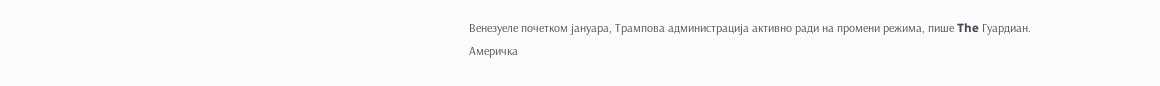Венезуеле почетком јануара, Трампова администрација активно ради на промени режима, пише The Гуардиан.
Америчка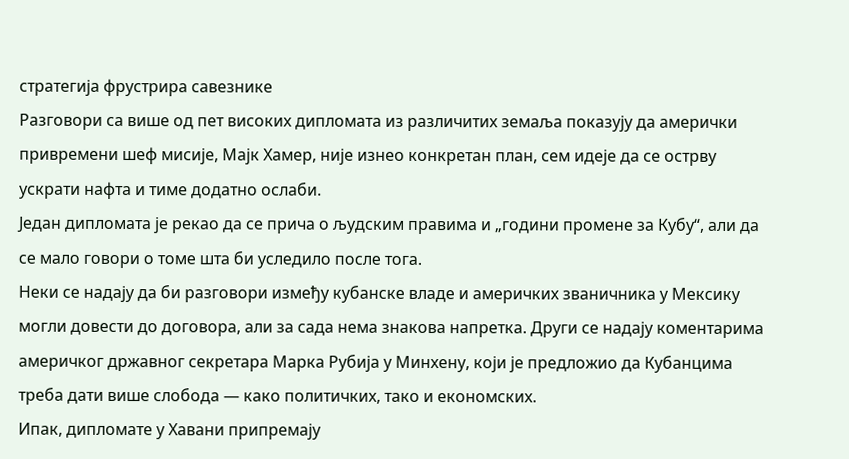стратегија фрустрира савезнике
Разговори са више од пет високих дипломата из различитих земаља показују да амерички привремени шеф мисије, Мајк Хамер, није изнео конкретан план, сем идеје да се острву ускрати нафта и тиме додатно ослаби.
Један дипломата је рекао да се прича о људским правима и „години промене за Кубу“, али да се мало говори о томе шта би уследило после тога.
Неки се надају да би разговори између кубанске владе и америчких званичника у Мексику могли довести до договора, али за сада нема знакова напретка. Други се надају коментарима америчког државног секретара Марка Рубија у Минхену, који је предложио да Кубанцима треба дати више слобода — како политичких, тако и економских.
Ипак, дипломате у Хавани припремају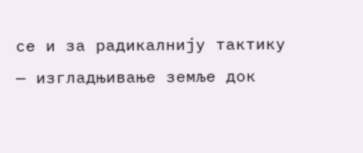се и за радикалнију тактику — изгладњивање земље док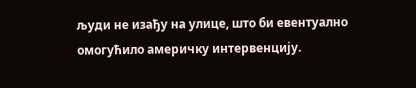људи не изађу на улице, што би евентуално омогућило америчку интервенцију.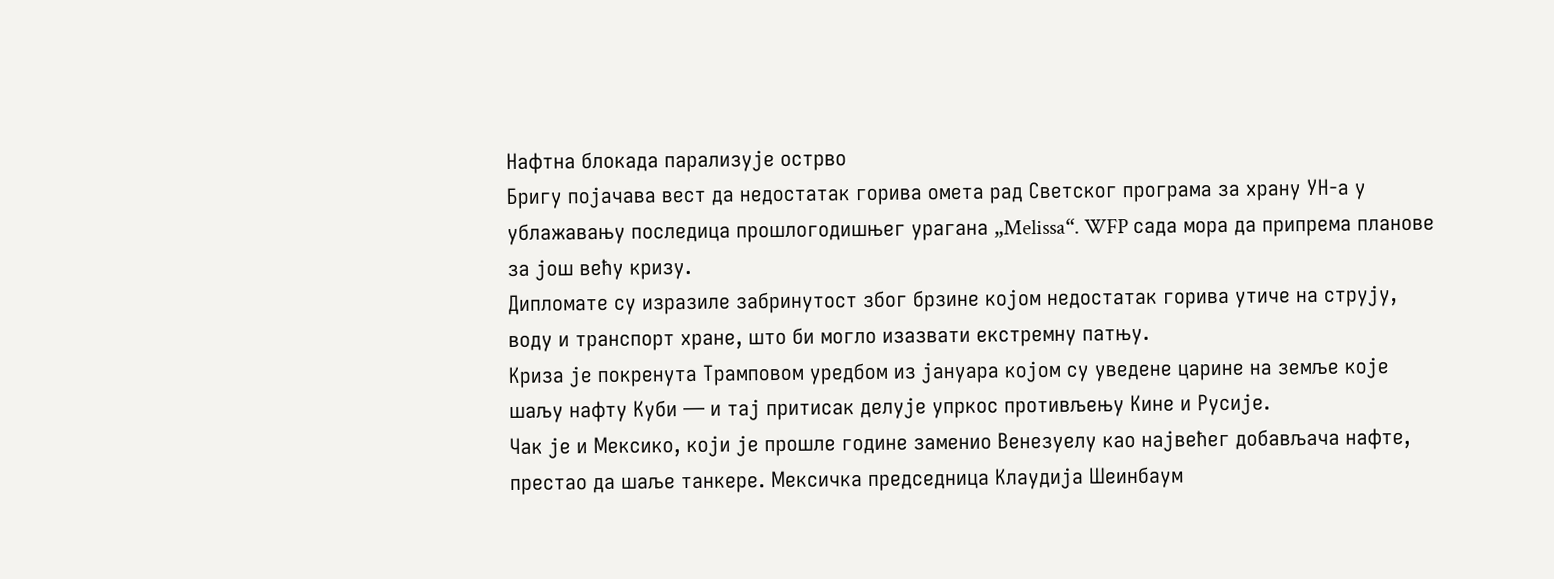Нафтна блокада парализује острво
Бригу појачава вест да недостатак горива омета рад Светског програма за храну УН-а у ублажавању последица прошлогодишњег урагана „Melissa“. WFP сада мора да припрема планове за још већу кризу.
Дипломате су изразиле забринутост због брзине којом недостатак горива утиче на струју, воду и транспорт хране, што би могло изазвати екстремну патњу.
Криза је покренута Трамповом уредбом из јануара којом су уведене царине на земље које шаљу нафту Куби — и тај притисак делује упркос противљењу Кине и Русије.
Чак је и Мексико, који је прошле године заменио Венезуелу као највећег добављача нафте, престао да шаље танкере. Мексичка председница Клаудија Шеинбаум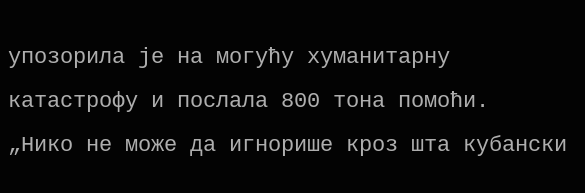упозорила је на могућу хуманитарну катастрофу и послала 800 тона помоћи.
„Нико не може да игнорише кроз шта кубански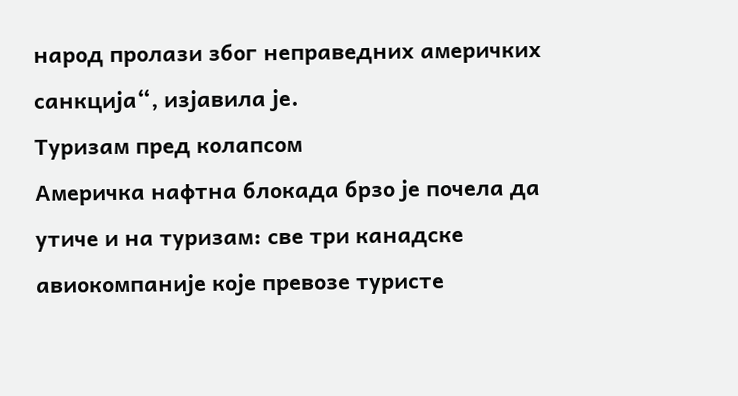народ пролази због неправедних америчких санкција“, изјавила је.
Туризам пред колапсом
Америчка нафтна блокада брзо је почела да утиче и на туризам: све три канадске авиокомпаније које превозе туристе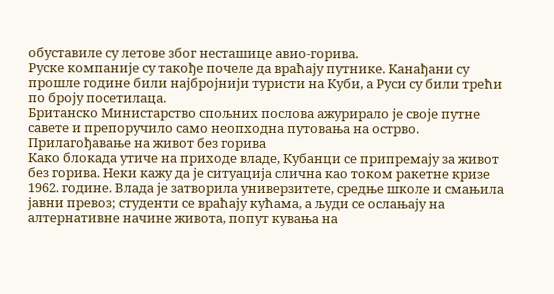обуставиле су летове због несташице авио-горива.
Руске компаније су такође почеле да враћају путнике. Канађани су прошле године били најбројнији туристи на Куби, а Руси су били трећи по броју посетилаца.
Британско Министарство спољних послова ажурирало је своје путне савете и препоручило само неопходна путовања на острво.
Прилагођавање на живот без горива
Како блокада утиче на приходе владе, Кубанци се припремају за живот без горива. Неки кажу да је ситуација слична као током ракетне кризе 1962. године. Влада је затворила универзитете, средње школе и смањила јавни превоз; студенти се враћају кућама, а људи се ослањају на алтернативне начине живота, попут кувања на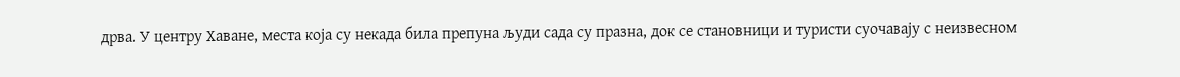дрва. У центру Хаване, места која су некада била препуна људи сада су празна, док се становници и туристи суочавају с неизвесном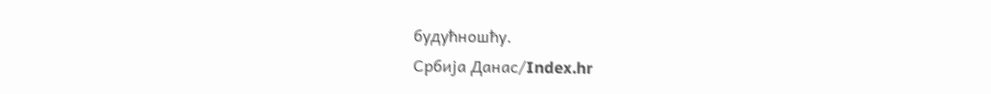будућношћу.
Србија Данас/Index.hr